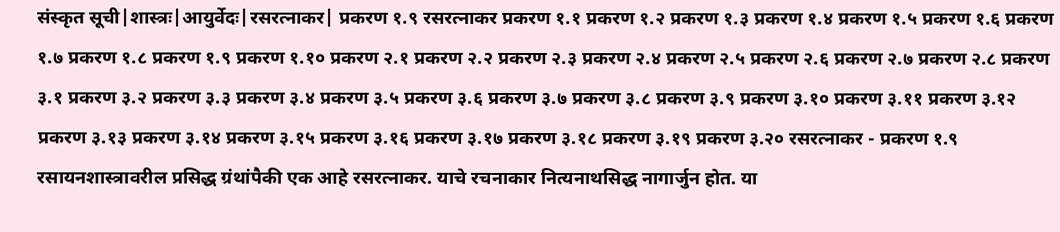संस्कृत सूची|शास्त्रः|आयुर्वेदः|रसरत्नाकर| प्रकरण १.९ रसरत्नाकर प्रकरण १.१ प्रकरण १.२ प्रकरण १.३ प्रकरण १.४ प्रकरण १.५ प्रकरण १.६ प्रकरण १.७ प्रकरण १.८ प्रकरण १.९ प्रकरण १.१० प्रकरण २.१ प्रकरण २.२ प्रकरण २.३ प्रकरण २.४ प्रकरण २.५ प्रकरण २.६ प्रकरण २.७ प्रकरण २.८ प्रकरण ३.१ प्रकरण ३.२ प्रकरण ३.३ प्रकरण ३.४ प्रकरण ३.५ प्रकरण ३.६ प्रकरण ३.७ प्रकरण ३.८ प्रकरण ३.९ प्रकरण ३.१० प्रकरण ३.११ प्रकरण ३.१२ प्रकरण ३.१३ प्रकरण ३.१४ प्रकरण ३.१५ प्रकरण ३.१६ प्रकरण ३.१७ प्रकरण ३.१८ प्रकरण ३.१९ प्रकरण ३.२० रसरत्नाकर - प्रकरण १.९ रसायनशास्त्रावरील प्रसिद्ध ग्रंथांपैकी एक आहे रसरत्नाकर. याचे रचनाकार नित्यनाथसिद्ध नागार्जुन होत. या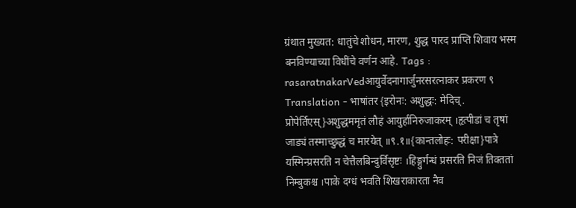ग्रंथात मुख्यत: धातुंचे शोधन, मारण, शुद्ध पारद प्राप्ति शिवाय भस्म बनविण्याच्या विधींचे वर्णन आहे. Tags : rasaratnakarVedआयुर्वेदनागार्जुनरसरत्नाकर प्रकरण ९ Translation - भाषांतर {इरोनः: अशुद्धः: मेदिच्. प्रोपेर्तिएस्}अशुद्धममृतं लौहं आयुर्हानिरुजाकरम् ।हृत्पीडां च तृषां जाड्यं तस्माच्छुद्धं च मारयेत् ॥९.१॥{कान्तलोहः: परीक्षा}पात्रे यस्मिन्प्रसरति न चेत्तैलबिन्दुर्विसृष्टः ।हिङ्गुर्गन्धं प्रसरति निजं तिक्ततां निम्बुकश्च ।पाके दग्धं भवति शिखराकारता नैव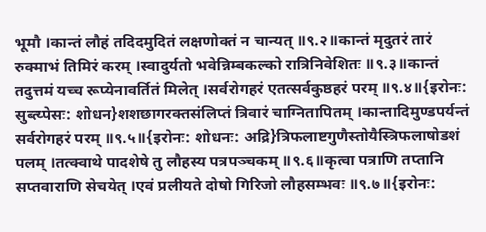भूमौ ।कान्तं लौहं तदिदमुदितं लक्षणोक्तं न चान्यत् ॥९.२॥कान्तं मृदुतरं तारं रुक्माभं तिमिरं करम् ।स्वादुर्यतो भवेन्निम्बकल्को रात्रिनिवेशितः ॥९.३॥कान्तं तदुत्तमं यच्च रूप्येनावर्तितं मिलेत् ।सर्वरोगहरं एतत्सर्वकुष्ठहरं परम् ॥९.४॥{इरोनः: सुब्त्य्पेसः: शोधन}शशछागरक्तसंलिप्तं त्रिवारं चाग्नितापितम् ।कान्तादिमुण्डपर्यन्तं सर्वरोगहरं परम् ॥९.५॥{इरोनः: शोधनः: अद्रि}त्रिफलाष्टगुणैस्तोयैस्त्रिफलाषोडशं पलम् ।तत्क्वाथे पादशेषे तु लौहस्य पत्रपञ्चकम् ॥९.६॥कृत्वा पत्राणि तप्तानि सप्तवाराणि सेचयेत् ।एवं प्रलीयते दोषो गिरिजो लौहसम्भवः ॥९.७॥{इरोनः: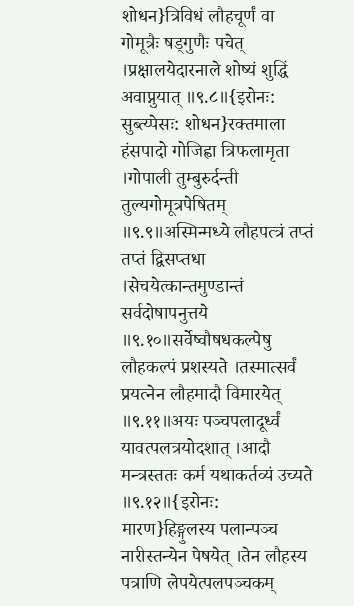शोधन}त्रिविधं लौहचूर्णं वा गोमूत्रैः षड्गुणैः पचेत् ।प्रक्षालयेदारनाले शोष्यं शुद्धिं अवाप्नुयात् ॥९.८॥{इरोनः: सुब्त्य्पेसः: शोधन}रक्तमाला हंसपादो गोजिह्वा त्रिफलामृता ।गोपाली तुम्बुरुर्दन्ती तुल्यगोमूत्रपेषितम् ॥९.९॥अस्मिन्मध्ये लौहपत्त्रं तप्तं तप्तं द्विसप्तधा ।सेचयेत्कान्तमुण्डान्तं सर्वदोषापनुत्तये ॥९.१०॥सर्वेष्वौषधकल्पेषु लौहकल्पं प्रशस्यते ।तस्मात्सर्वं प्रयत्नेन लौहमादौ विमारयेत् ॥९.११॥अयः पञ्चपलादूर्ध्वं यावत्पलत्रयोदशात् ।आदौ मन्त्रस्ततः कर्म यथाकर्तव्यं उच्यते ॥९.१२॥{इरोनः: मारण}हिङ्गुलस्य पलान्पञ्च नारीस्तन्येन पेषयेत् ।तेन लौहस्य पत्राणि लेपयेत्पलपञ्चकम्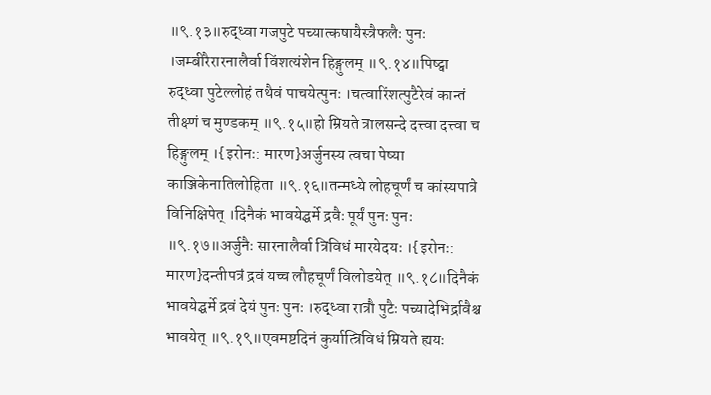॥९.१३॥रुद्ध्वा गजपुटे पच्यात्कषायैस्त्रैफलैः पुनः ।जम्बीरैरारनालैर्वा विंशत्यंशेन हिङ्गुलम् ॥९.१४॥पिष्ट्वा रुद्ध्वा पुटेल्लोहं तथैवं पाचयेत्पुनः ।चत्वारिंशत्पुटैरेवं कान्तं तीक्ष्णं च मुण्डकम् ॥९.१५॥हो म्रियते त्रालसन्दे दत्त्वा दत्त्वा च हिङ्गुलम् ।{इरोनः: मारण}अर्जुनस्य त्वचा पेष्या काञ्जिकेनातिलोहिता ॥९.१६॥तन्मध्ये लोहचूर्णं च कांस्यपात्रे विनिक्षिपेत् ।दिनैकं भावयेद्घर्मे द्रवैः पूर्यं पुनः पुनः ॥९.१७॥अर्जुनैः सारनालैर्वा त्रिविधं मारयेदयः ।{इरोनः: मारण}दन्तीपत्रं द्रवं यच्च लौहचूर्णं विलोडयेत् ॥९.१८॥दिनैकं भावयेद्घर्मे द्रवं देयं पुनः पुनः ।रुद्ध्वा रात्रौ पुटैः पच्यादेभिर्द्रावैश्च भावयेत् ॥९.१९॥एवमष्टदिनं कुर्यात्त्रिविधं म्रियते ह्ययः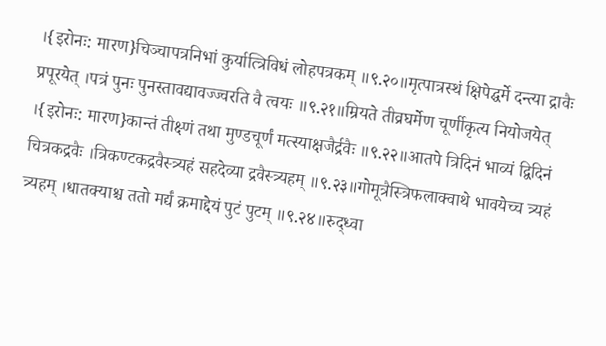।{इरोनः: मारण}चिञ्चापत्रनिभां कुर्यात्त्रिविधं लोहपत्रकम् ॥९.२०॥मृत्पात्रस्थं क्षिपेद्घर्मे दन्त्या द्रावैः प्रपूरयेत् ।पत्रं पुनः पुनस्तावद्यावज्ज्वरति वै त्वयः ॥९.२१॥म्रियते तीव्रघर्मेण चूर्णीकृत्य नियोजयेत् ।{इरोनः: मारण}कान्तं तीक्ष्णं तथा मुण्डचूर्णं मत्स्याक्षजैर्द्रवैः ॥९.२२॥आतपे त्रिदिनं भाव्यं द्विदिनं चित्रकद्रवैः ।त्रिकण्टकद्रवैस्त्र्यहं सहदेव्या द्रवैस्त्र्यहम् ॥९.२३॥गोमूत्रैस्त्रिफलाक्वाथे भावयेच्च त्र्यहं त्र्यहम् ।धातक्याश्च ततो मर्द्यं क्रमाद्देयं पुटं पुटम् ॥९.२४॥रुद्ध्वा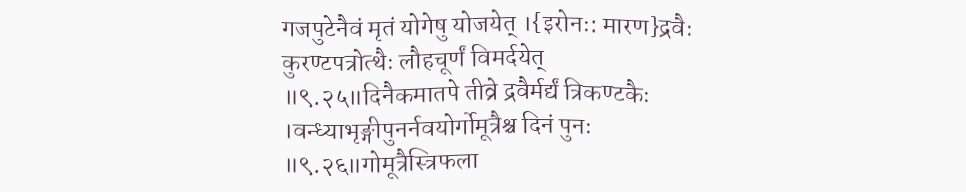गजपुटेनैवं मृतं योगेषु योजयेत् ।{इरोनः: मारण}द्रवैः कुरण्टपत्रोत्थैः लौहचूर्णं विमर्दयेत् ॥९.२५॥दिनैकमातपे तीव्रे द्रवैर्मर्द्यं त्रिकण्टकैः ।वन्ध्याभृङ्गीपुनर्नवयोर्गोमूत्रैश्च दिनं पुनः ॥९.२६॥गोमूत्रैस्त्रिफला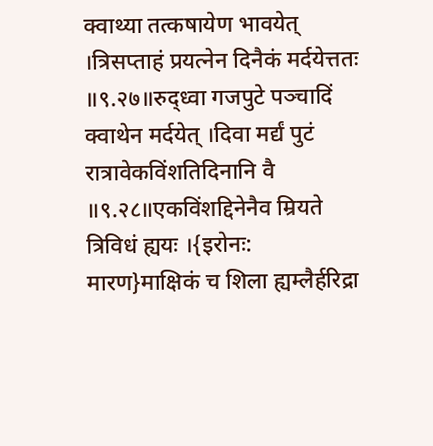क्वाथ्या तत्कषायेण भावयेत् ।त्रिसप्ताहं प्रयत्नेन दिनैकं मर्दयेत्ततः ॥९.२७॥रुद्ध्वा गजपुटे पञ्चादिं क्वाथेन मर्दयेत् ।दिवा मर्द्यं पुटं रात्रावेकविंशतिदिनानि वै ॥९.२८॥एकविंशद्दिनेनैव म्रियते त्रिविधं ह्ययः ।{इरोनः: मारण}माक्षिकं च शिला ह्यम्लैर्हरिद्रा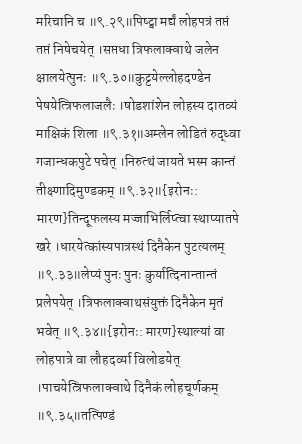मरिचानि च ॥९.२९॥पिष्ट्वा मर्द्यं लोहपत्रं तप्तं तप्तं निषेचयेत् ।सप्तधा त्रिफलाक्वाथे जलेन क्षालयेत्पुनः ॥९.३०॥कुट्टयेल्लोहदण्डेन पेषयेत्त्रिफलाजलैः ।षोडशांशेन लोहस्य दातव्यं माक्षिकं शिला ॥९.३१॥अम्लेन लोडितं रुद्ध्वा गजान्धकपुटे पचेत् ।निरुत्थं जायते भस्म कान्तं तीक्ष्णादिमुण्डकम् ॥९.३२॥{इरोनः: मारण}तिन्दूफलस्य मज्जाभिर्लिप्त्वा स्थाप्यातपे खरे ।धारयेत्कांस्यपात्रस्थं दिनैकेन पुटत्यलम् ॥९.३३॥लेप्यं पुनः पुनः कुर्यात्दिनान्तान्तं प्रलेपयेत् ।त्रिफलाक्वाथसंयुक्तं दिनैकेन मृतं भवेत् ॥९.३४॥{इरोनः: मारण}स्थाल्यां वा लोहपात्रे वा लौहदर्व्या विलोडयेत् ।पाचयेत्त्रिफलाक्वाथे दिनैकं लोहचूर्णकम् ॥९.३५॥तत्पिण्डं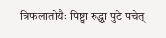त्रिफलातोयैः पिष्ट्वा रुद्ध्वा पुटे पचेत्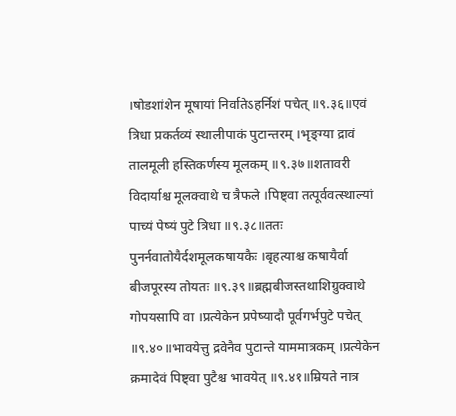।षोडशांशेन मूषायां निर्वातेऽहर्निशं पचेत् ॥९.३६॥एवं त्रिधा प्रकर्तव्यं स्थालीपाकं पुटान्तरम् ।भृङ्ग्या द्रावं तालमूली हस्तिकर्णस्य मूलकम् ॥९.३७॥शतावरी विदार्याश्च मूलक्वाथे च त्रैफले ।पिष्ट्वा तत्पूर्ववत्स्थाल्यां पाच्यं पेष्यं पुटे त्रिधा ॥९.३८॥ततः पुनर्नवातोयैर्दशमूलकषायकैः ।बृहत्याश्च कषायैर्वा बीजपूरस्य तोयतः ॥९.३९॥ब्रह्मबीजस्तथाशिग्रुक्वाथे गोपयसापि वा ।प्रत्येकेन प्रपेष्यादौ पूर्वगर्भपुटे पचेत् ॥९.४०॥भावयेत्तु द्रवेनैव पुटान्ते याममात्रकम् ।प्रत्येकेन क्रमादेवं पिष्ट्वा पुटैश्च भावयेत् ॥९.४१॥म्रियते नात्र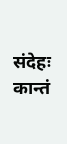संदेहः कान्तं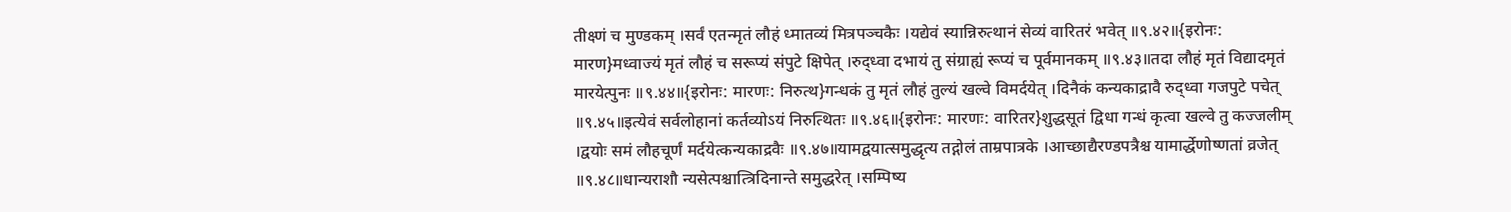तीक्ष्णं च मुण्डकम् ।सर्वं एतन्मृतं लौहं ध्मातव्यं मित्रपञ्चकैः ।यद्येवं स्यान्निरुत्थानं सेव्यं वारितरं भवेत् ॥९.४२॥{इरोनः: मारण}मध्वाज्यं मृतं लौहं च सरूप्यं संपुटे क्षिपेत् ।रुद्ध्वा दभायं तु संग्राह्यं रूप्यं च पूर्वमानकम् ॥९.४३॥तदा लौहं मृतं विद्यादमृतं मारयेत्पुनः ॥९.४४॥{इरोनः: मारणः: निरुत्थ}गन्धकं तु मृतं लौहं तुल्यं खल्वे विमर्दयेत् ।दिनैकं कन्यकाद्रावै रुद्ध्वा गजपुटे पचेत् ॥९.४५॥इत्येवं सर्वलोहानां कर्तव्योऽयं निरुत्थितः ॥९.४६॥{इरोनः: मारणः: वारितर}शुद्धसूतं द्विधा गन्धं कृत्वा खल्वे तु कज्जलीम् ।द्वयोः समं लौहचूर्णं मर्दयेत्कन्यकाद्रवैः ॥९.४७॥यामद्वयात्समुद्धृत्य तद्गोलं ताम्रपात्रके ।आच्छाद्यैरण्डपत्रैश्च यामार्द्धेणोष्णतां व्रजेत् ॥९.४८॥धान्यराशौ न्यसेत्पश्चात्त्रिदिनान्ते समुद्धरेत् ।सम्पिष्य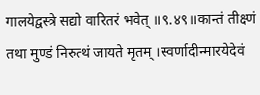गालयेद्वस्त्रे सद्यो वारितरं भवेत् ॥९.४९॥कान्तं तीक्ष्णं तथा मुण्डं निरुत्थं जायते मृतम् ।स्वर्णादीन्मारयेदेवं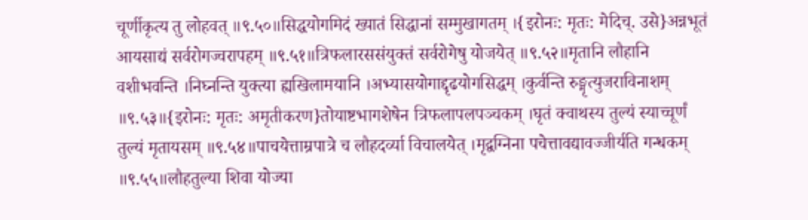चूर्णीकृत्य तु लोहवत् ॥९.५०॥सिद्धयोगमिदं ख्यातं सिद्धानां सम्मुखागतम् ।{इरोनः: मृतः: मेदिच्. उसे}अन्नभूतं आयसाद्यं सर्वरोगज्वरापहम् ॥९.५१॥त्रिफलारससंयुक्तं सर्वरोगेषु योजयेत् ॥९.५२॥मृतानि लौहानि वशीभवन्ति ।निघ्नन्ति युक्त्या ह्यखिलामयानि ।अभ्यासयोगाद्दृढयोगसिद्धम् ।कुर्वन्ति रुङ्मृत्युजराविनाशम् ॥९.५३॥{इरोनः: मृतः: अमृतीकरण}तोयाष्टभागशेषेन त्रिफलापलपञ्चकम् ।घृतं क्वाथस्य तुल्यं स्याच्चूर्णं तुल्यं मृतायसम् ॥९.५४॥पाचयेत्ताम्रपात्रे च लौहदर्व्या विचालयेत् ।मृद्वग्निना पचेत्तावद्यावज्जीर्यति गन्धकम् ॥९.५५॥लौहतुल्या शिवा योज्या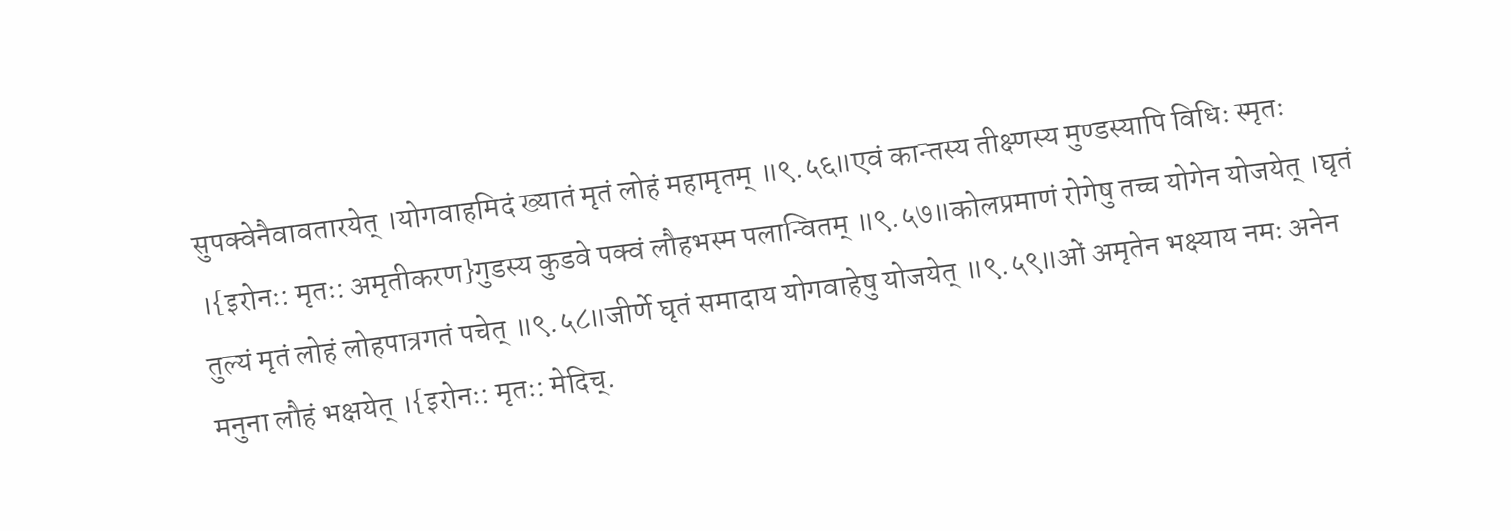सुपक्वेनैवावतारयेत् ।योगवाहमिदं ख्यातं मृतं लोहं महामृतम् ॥९.५६॥एवं कान्तस्य तीक्ष्णस्य मुण्डस्यापि विधिः स्मृतः ।{इरोनः: मृतः: अमृतीकरण}गुडस्य कुडवे पक्वं लौहभस्म पलान्वितम् ॥९.५७॥कोलप्रमाणं रोगेषु तच्च योगेन योजयेत् ।घृतं तुल्यं मृतं लोहं लोहपात्रगतं पचेत् ॥९.५८॥जीर्णे घृतं समादाय योगवाहेषु योजयेत् ॥९.५९॥ओं अमृतेन भक्ष्याय नमः अनेन मनुना लौहं भक्षयेत् ।{इरोनः: मृतः: मेदिच्.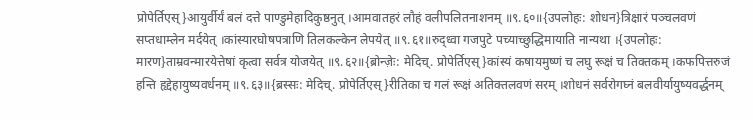प्रोपेर्तिएस्}आयुर्वीर्यं बलं दत्ते पाण्डुमेहादिकुष्ठनुत् ।आमवातहरं लौहं वलीपलितनाशनम् ॥९.६०॥{उपलोहः: शोधन}त्रिक्षारं पञ्चलवणं सप्तधाम्लेन मर्दयेत् ।कांस्यारघोषपत्राणि तिलकल्केन लेपयेत् ॥९.६१॥रुद्ध्वा गजपुटे पच्याच्छुद्धिमायाति नान्यथा ।{उपलोहः: मारण}ताम्रवन्मारयेत्तेषां कृत्वा सर्वत्र योजयेत् ॥९.६२॥{ब्रोन्ज़ेः: मेदिच्. प्रोपेर्तिएस्}कांस्यं कषायमुष्णं च लघु रूक्षं च तिक्तकम् ।कफपित्तरुजं हन्ति हृद्देहायुष्यवर्धनम् ॥९.६३॥{ब्रस्सः: मेदिच्. प्रोपेर्तिएस्}रीतिका च गलं रूक्षं अतिक्तलवणं सरम् ।शोधनं सर्वरोगघ्नं बलवीर्यायुष्यवर्द्धनम्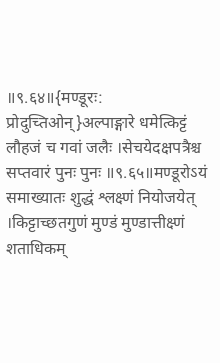॥९.६४॥{मण्डूरः: प्रोदुच्तिओन्}अल्पाङ्गारे धमेत्किट्टं लौहजं च गवां जलैः ।सेचयेदक्षपत्रैश्च सप्तवारं पुनः पुनः ॥९.६५॥मण्डूरोऽयं समाख्यातः शुद्धं श्लक्ष्णं नियोजयेत् ।किट्टाच्छतगुणं मुण्डं मुण्डात्तीक्ष्णं शताधिकम्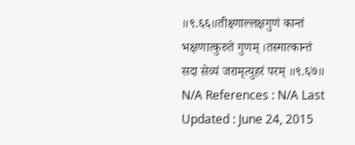॥९.६६॥तीक्ष्णाल्लक्षगुणं कान्तं भक्षणात्कुरुते गुणम् ।तस्मात्कान्तं सदा सेव्यं जरामृत्युहरं परम् ॥९.६७॥ N/A References : N/A Last Updated : June 24, 2015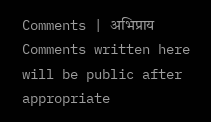Comments | अभिप्राय Comments written here will be public after appropriate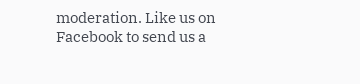moderation. Like us on Facebook to send us a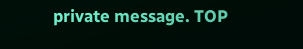private message. TOP